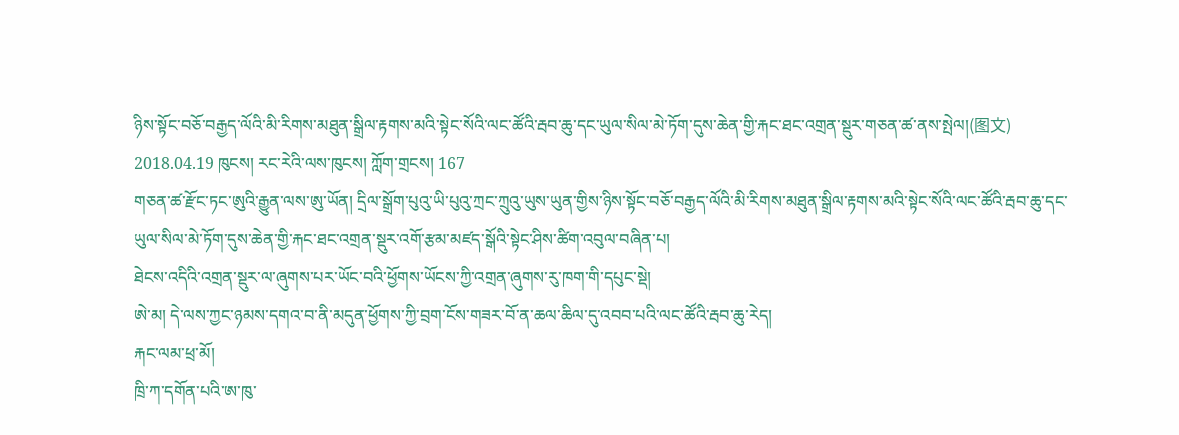ཉིས་སྟོང་བཅོ་བརྒྱད་ལོའི་མི་རིགས་མཐུན་སྒྲིལ་རྟགས་མའི་སྟེང་སོའི་ལང་ཚོའི་རྦབ་ཆུ་དང་ཡུལ་སིལ་མེ་ཏོག་དུས་ཆེན་གྱི་རྐང་ཐང་འགྲན་སྡུར་གཅན་ཚ་ནས་སྤེལ།(图文)
2018.04.19 ཁུངས། རང་རེའི་ལས་ཁུངས། ཀློག་གྲངས། 167
གཅན་ཚ་རྫོང་ཏང་ཨུའི་རྒྱུན་ལས་ཨུ་ཡོན། དྲིལ་སྒྲོག་པུའུ་ཡི་པུའུ་ཀྲང་ཀྲུའུ་ཡུས་ཡུན་གྱིས་ཉིས་སྟོང་བཅོ་བརྒྱད་ལོའི་མི་རིགས་མཐུན་སྒྲིལ་རྟགས་མའི་སྟེང་སོའི་ལང་ཚོའི་རྦབ་ཆུ་དང་ཡུལ་སིལ་མེ་ཏོག་དུས་ཆེན་གྱི་རྐང་ཐང་འགྲན་སྡུར་འགོ་རྩམ་མཛད་སྒོའི་སྟེང་ཤིས་ཚིག་འབུལ་བཞིན་པ།
ཐེངས་འདིའི་འགྲན་སྡུར་ལ་ཞུགས་པར་ཡོང་བའི་ཕྱོགས་ཡོངས་ཀྱི་འགྲན་ཞུགས་རུ་ཁག་གི་དཔུང་སྡེ།
ཨེ་མ། དེ་ལས་ཀྱང་ཉམས་དགའ་བ་ནི་མདུན་ཕྱོགས་ཀྱི་བྲག་ངོས་གཟར་བོ་ན་ཆལ་ཆིལ་དུ་འབབ་པའི་ལང་ཚོའི་རྦབ་ཆུ་རེད།
རྐང་ལམ་ཕྲ་མོ།
ཁྲི་ཀ་དགོན་པའི་ཨ་ཁུ་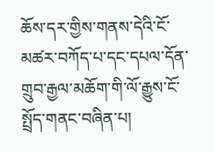ཆོས་དར་གྱིས་གནས་དེའི་ངོ་མཚར་བཀོད་པ་དང་དཔལ་དོན་གྲུབ་རྒྱལ་མཆོག་གི་ལོ་རྒྱུས་ངོ་སྤྲོད་གནང་བཞིན་པ།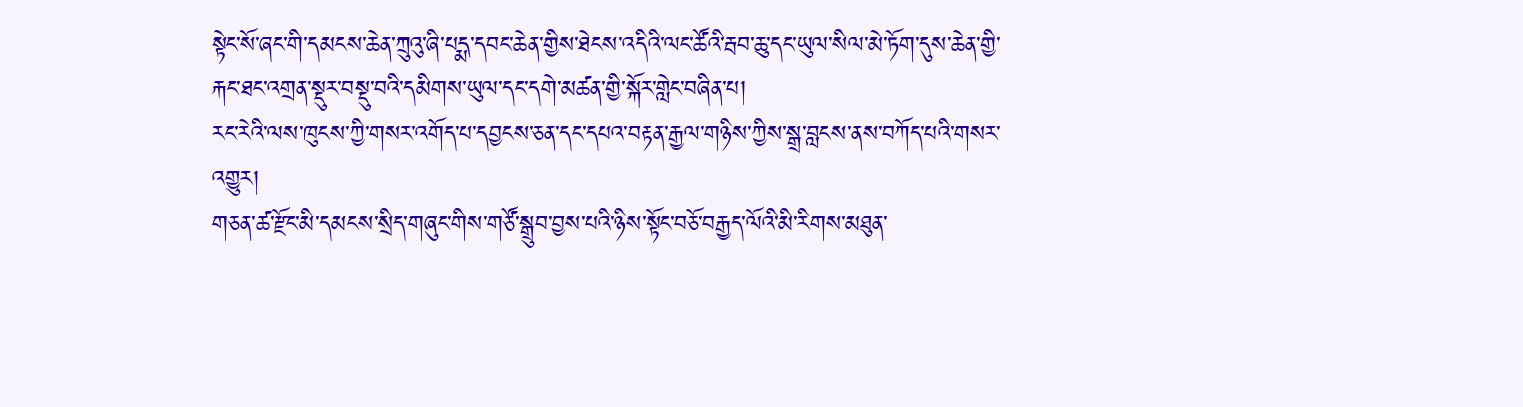སྟེང་སོ་ཞང་གི་དམངས་ཆེན་ཀྲུའུ་ཞི་པདྨ་དབང་ཆེན་གྱིས་ཐེངས་འདིའི་ལང་ཚོའི་རྦབ་ཆུ་དང་ཡུལ་སིལ་མེ་ཏོག་དུས་ཆེན་གྱི་རྐང་ཐང་འགྲན་སྡུར་བསྡུ་བའི་དམིགས་ཡུལ་དང་དགེ་མཚན་གྱི་སྐོར་གླེང་བཞིན་པ།
རང་རེའི་ལས་ཁུངས་ཀྱི་གསར་འགོད་པ་དབྱངས་ཅན་དང་དཔའ་བརྟན་རྒྱལ་གཉིས་ཀྱིས་སྒྲ་བླངས་ནས་བཀོད་པའི་གསར་འགྱུར།
གཅན་ཚ་རྫོང་མི་དམངས་སྲིད་གཞུང་གིས་གཙོ་སྒྲུབ་བྱས་པའི་ཉིས་སྟོང་བཅོ་བརྒྱད་ལོའི་མི་རིགས་མཐུན་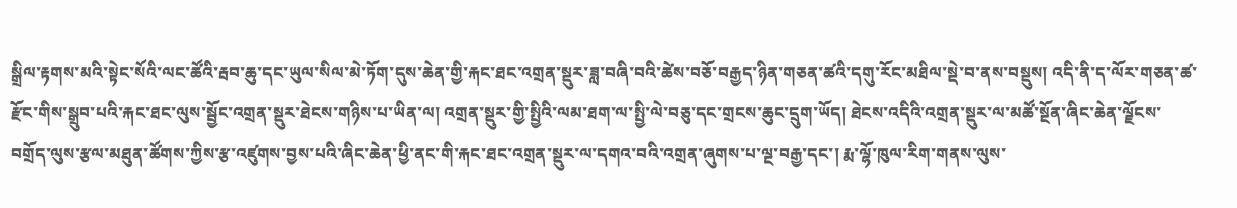སྒྲིལ་རྟགས་མའི་སྟེང་སོའི་ལང་ཚོའི་རྦབ་ཆུ་དང་ཡུལ་སིལ་མེ་ཏོག་དུས་ཆེན་གྱི་རྐང་ཐང་འགྲན་སྡུར་ཟླ་བཞི་བའི་ཚེས་བཅོ་བརྒྱད་ཉིན་གཅན་ཚའི་དགུ་རོང་མཐིལ་སྡེ་བ་ནས་བསྡུས། འདི་ནི་ད་ལོར་གཅན་ཚ་རྫོང་གིས་སྒྲུབ་པའི་རྐང་ཐང་ལུས་སྦྱོང་འགྲན་སྡུར་ཐེངས་གཉིས་པ་ཡིན་ལ། འགྲན་སྡུར་གྱི་སྤྱིའི་ལམ་ཐག་ལ་སྤྱི་ལེ་བཅུ་དང་གྲངས་ཆུང་དྲུག་ཡོད། ཐེངས་འདིའི་འགྲན་སྡུར་ལ་མཚོ་སྔོན་ཞིང་ཆེན་ལྗོངས་བགྲོད་ལུས་རྩལ་མཐུན་ཚོགས་ཀྱིས་རྩ་འཛུགས་བྱས་པའི་ཞིང་ཆེན་ཕྱི་ནང་གི་རྐང་ཐང་འགྲན་སྡུར་ལ་དགའ་བའི་འགྲན་ཞུགས་པ་ལྔ་བརྒྱ་དང་། རྨ་ལྷོ་ཁུལ་རིག་གནས་ལུས་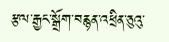རྩལ་རྒྱང་སྒྲོག་བརྙན་འཕྲིན་ཅུའུ་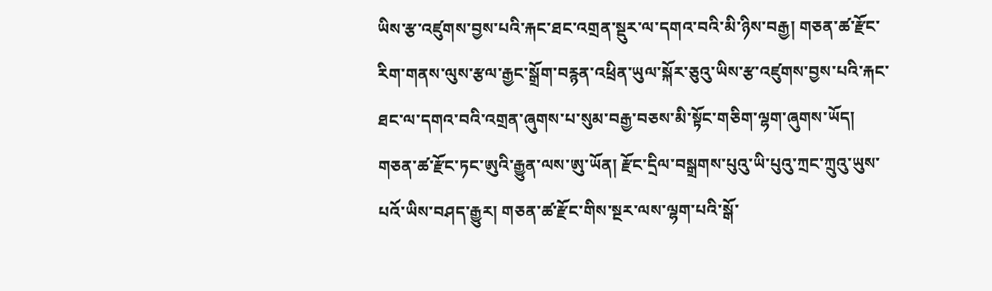ཡིས་རྩ་འཛུགས་བྱས་པའི་རྐང་ཐང་འགྲན་སྡུར་ལ་དགའ་བའི་མི་ཉིས་བརྒྱ། གཅན་ཚ་རྫོང་རིག་གནས་ལུས་རྩལ་རྒྱང་སྒྲོག་བརྙན་འཕྲིན་ཡུལ་སྐོར་ཅུའུ་ཡིས་རྩ་འཛུགས་བྱས་པའི་རྐང་ཐང་ལ་དགའ་བའི་འགྲན་ཞུགས་པ་སུམ་བརྒྱ་བཅས་མི་སྟོང་གཅིག་ལྷག་ཞུགས་ཡོད། གཅན་ཚ་རྫོང་ཏང་ཨུའི་རྒྱུན་ལས་ཨུ་ཡོན། རྫོང་དྲིལ་བསྒྲགས་པུའུ་ཡི་པུའུ་ཀྲང་ཀྲུའུ་ཡུས་པའོ་ཡིས་བཤད་རྒྱུར། གཅན་ཚ་རྫོང་གིས་སྔར་ལས་ལྷག་པའི་སྒོ་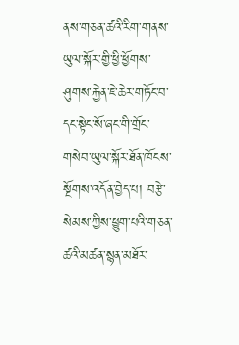ནས་གཅན་ཚའི་རིག་གནས་ཡུལ་སྐོར་གྱི་ཕྱི་ཕྱོགས་ཤུགས་རྐྱེན་ཇེ་ཆེར་གཏོང་བ་དང་སྟེང་སོ་ཞང་གི་གྲོང་གསེབ་ཡུལ་སྐོར་ཐོན་ཁོངས་སྔོགས་འདོན་བྱེད་པ། བརྩེ་སེམས་ཀྱིས་ཕྱུག་པའི་གཅན་ཚའི་མཚན་སྙན་མཐོར་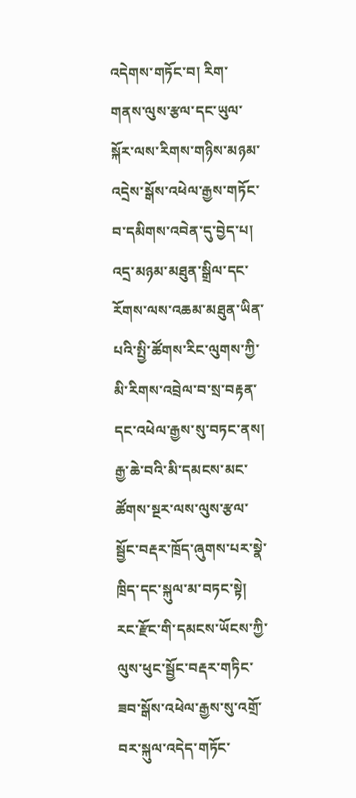འདེགས་གཏོང་བ། རིག་གནས་ལུས་རྩལ་དང་ཡུལ་སྐོར་ལས་རིགས་གཉིས་མཉམ་འདྲེས་སྒོས་འཕེལ་རྒྱས་གཏོང་བ་དམིགས་འབེན་དུ་བྱེད་པ། འདྲ་མཉམ་མཐུན་སྒྲིལ་དང་རོགས་ལས་འཆམ་མཐུན་ཡིན་པའི་སྤྱི་ཚོགས་རིང་ལུགས་ཀྱི་མི་རིགས་འབྲེལ་བ་སྲ་བརྟན་དང་འཕེལ་རྒྱས་སུ་བཏང་ནས། རྒྱ་ཆེ་བའི་མི་དམངས་མང་ཚོགས་སྔར་ལས་ལུས་རྩལ་སྦྱོང་བརྡར་ཁྲོད་ཞུགས་པར་སྣེ་ཁྲིད་དང་སྐུལ་མ་བཏང་སྟེ། རང་རྫོང་གི་དམངས་ཡོངས་ཀྱི་ལུས་ཕུང་སྦྱོང་བརྡར་གཏིང་ཟབ་སྒོས་འཕེལ་རྒྱས་སུ་འགྲོ་བར་སྐུལ་འདེད་གཏོང་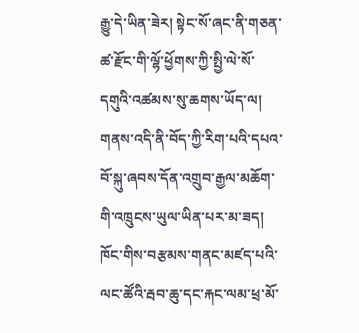རྒྱུ་དེ་ཡིན་ཟེར། སྟེང་སོ་ཞང་ནི་གཅན་ཚ་རྫོང་གི་ལྷོ་ཕྱོགས་ཀྱི་སྤྱི་ལེ་སོ་དགུའི་འཚམས་སུ་ཆགས་ཡོད་ལ། གནས་འདི་ནི་བོད་ཀྱི་རིག་པའི་དཔའ་བོ་སྐུ་ཞབས་དོན་འགྲུབ་རྒྱལ་མཆོག་གི་འཁྲུངས་ཡུལ་ཡིན་པར་མ་ཟད། ཁོང་གིས་བརྩམས་གནང་མཛད་པའི་ལང་ཚོའི་རྦབ་ཆུ་དང་རྐང་ལམ་ཕྲ་མོ་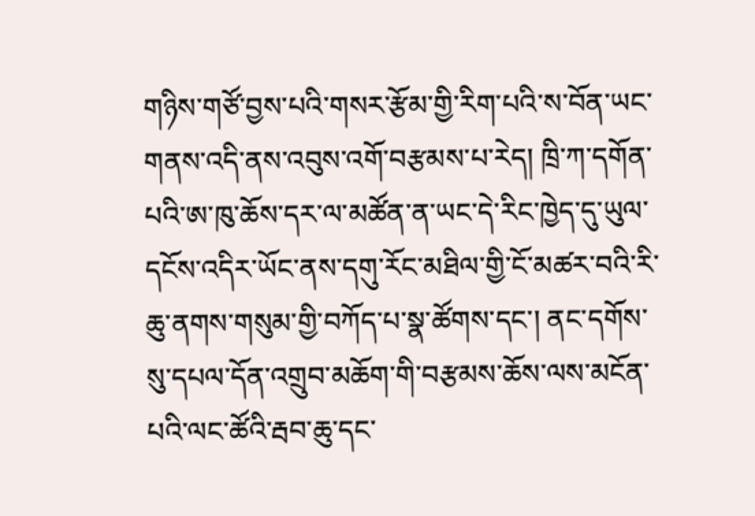གཉིས་གཙོ་བྱས་པའི་གསར་རྩོམ་གྱི་རིག་པའི་ས་བོན་ཡང་གནས་འདི་ནས་འབུས་འགོ་བརྩམས་པ་རེད། ཁྲི་ཀ་དགོན་པའི་ཨ་ཁུ་ཆོས་དར་ལ་མཚོན་ན་ཡང་དེ་རིང་ཁྱེད་དུ་ཡུལ་དངོས་འདིར་ཡོང་ནས་དགུ་རོང་མཐིལ་གྱི་ངོ་མཚར་བའི་རི་ཆུ་ནགས་གསུམ་གྱི་བཀོད་པ་སྣ་ཚོགས་དང་། ནང་དགོས་སུ་དཔལ་དོན་འགྲུབ་མཆོག་གི་བརྩམས་ཆོས་ལས་མངོན་པའི་ལང་ཚོའི་རྦབ་ཆུ་དང་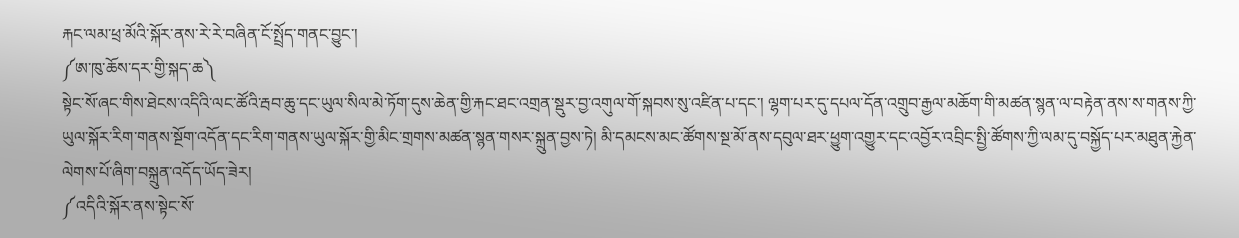རྐང་ལམ་ཕྲ་མོའི་སྐོར་ནས་རེ་རེ་བཞིན་ངོ་སྤྲོད་གནང་བྱུང་།
༼ཨ་ཁུ་ཆོས་དར་གྱི་སྐད་ཆ༽
སྟེང་སོ་ཞང་གིས་ཐེངས་འདིའི་ལང་ཚོའི་རྦབ་ཆུ་དང་ཡུལ་སིལ་མེ་ཏོག་དུས་ཆེན་གྱི་རྐང་ཐང་འགྲན་སྡུར་བྱ་འགུལ་གོ་སྐབས་སུ་འཛིན་པ་དང་། ལྷག་པར་དུ་དཔལ་དོན་འགྲུབ་རྒྱལ་མཆོག་གི་མཚན་སྙན་ལ་བརྟེན་ནས་ས་གནས་ཀྱི་ཡུལ་སྐོར་རིག་གནས་སྔོག་འདོན་དང་རིག་གནས་ཡུལ་སྐོར་གྱི་མིང་གྲགས་མཚན་སྙན་གསར་སྐྲུན་བྱས་ཏེ། མི་དམངས་མང་ཚོགས་སྔ་མོ་ནས་དབུལ་ཐར་ཕྱུག་འགྱུར་དང་འབྱོར་འབྲིང་སྤྱི་ཚོགས་ཀྱི་ལམ་དུ་བསྐྱོད་པར་མཐུན་རྐྱེན་ལེགས་པོ་ཞིག་བསྐྲུན་འདོད་ཡོད་ཟེར།
༼འདིའི་སྐོར་ནས་སྟེང་སོ་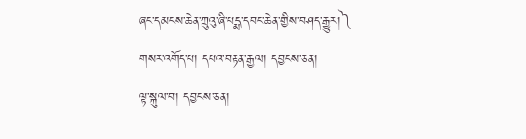ཞང་དམངས་ཆེན་ཀྲུའུ་ཞི་པདྨ་དབང་ཆེན་གྱིས་བཤད་རྒྱུར།༽
གསར་འགོད་པ། དཔའ་བརྟན་རྒྱལ། དབྱངས་ཅན།
ལྟ་སྐུལ་བ། དབྱངས་ཅན།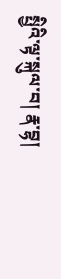སྤྱིའི་ལྟ་སྐུལ་བ། རྣ་བྷ།